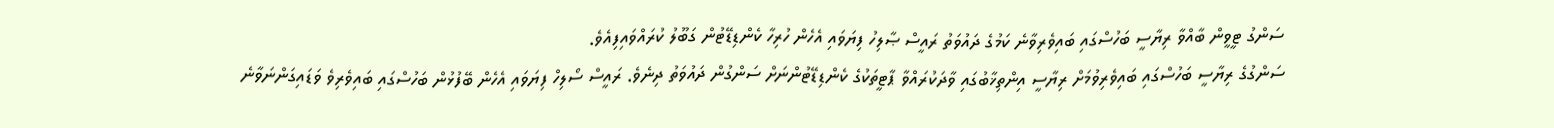ސަންގު ޓީވީން ބާއްވާ ރިޔާސީ ބަހުސްގައި ބައިވެރިވާނެ ކަމުގެ ދައުވަތު ރައީސް ޞާލިހު ފިޔަވައި އެހެން ހުރިހާ ކެންޑިޑޭޓުން ގަބޫލު ކުރައްވައިފިއެވެ.
ސަންގުގެ ރިޔާސީ ބަހުސްގައި ބައިވެރިވުމަށް ރިޔާސީ އިންތިޚާބުގައި ވާދަކުރައްވާ ޕާޓީތަކުގެ ކެންޑިޑޭޓުންނަށް ސަންގުން ދައުވަތު ދިނެވެ. ރައީސް ސޯލިހް ފިޔަވައި އެހެން ބޭފުޅުން ބަހުސްގައި ބައިވެރިވެ ވަޑައިގަންނަވާނެ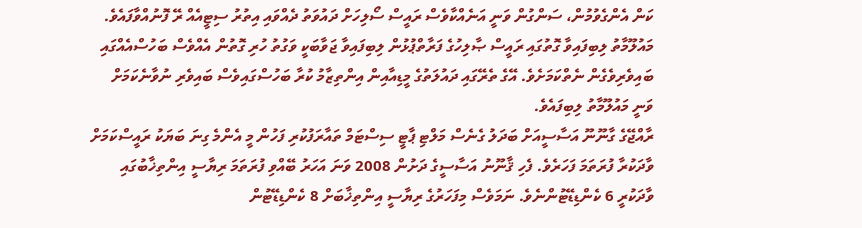ކަން އެންގެވުމުން، ސަންގުން ވަނީ އަނެއްކާވެސް ރައީސް ސޯލިހަށް ދައުވަތު ދެއްވައި އިތުރު ސިޓީއެއް ރޭ ފޮނުއްވާފައެވެ.
މައުލޫމާތު ލިބިފައިވާ ގޮތުގައި ރައީސް ޞާލިހުގެ ފަރާތްޕުޅުން ލިބިފައިވާ ޖަވާބަކީ ވަގުތު ހުރި ގޮތުން އެއްވެސް ބަހުސްއެއްގައި ބައިވެރިވެގެން ނެތްކަމަށެވެ. އޭގެ ތެރޭގައި ދައުލަތުގެ މީޑިއާއިން އިންތިޒާމު ކުރާ ބަހުސްގައިވެސް ބައިވެރި ނުވާނެކަމަށް ވަނީ މައުލޫމާތު ލިބިފައެވެ.
ރާއްޖޭގެ ގާނޫނޫ އަސާސީއަށް ބަދަލު ގެނެސް މަލްޓި ޕާޓީ ސިސްޓަމް ތައާރަފުކުރި ފަހުން މީ އެންމެ ގިނަ ބަޔަކު ރައީސްކަމަށް ވާދަކުރާ ފުރަތަމަ ފަހަރެވެ. ފެހި ޤާނޫނު އަސާސީގެ ދަށުން 2008 ވަނަ އަހަރު ބޭއްވި ފުރަތަމަ ރިޔާސީ އިންތިޚާބުގައި ވާދަކުރީ 6 ކެންޑިޑޭޓުންނެވެ. ނަމަވެސް މިފަހަރުގެ ރިޔާސީ އިންތިޚާބަށް 8 ކެންޑިޑޭޓުން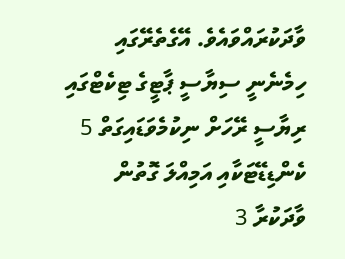ވާދަކުރައްވައެވެ. އޭގެތެރޭގައި ހިމެނެނީ ސިޔާސީ ޕާޓީގެ ޓިކެޓްގައި ރިޔާސީ ރޭހަށް ނިކުމެވަޑައިގަތް 5 ކެންޑިޑޭޓަކާއި އަމިއްލަ ގޮތުން ވާދަކުރާ 3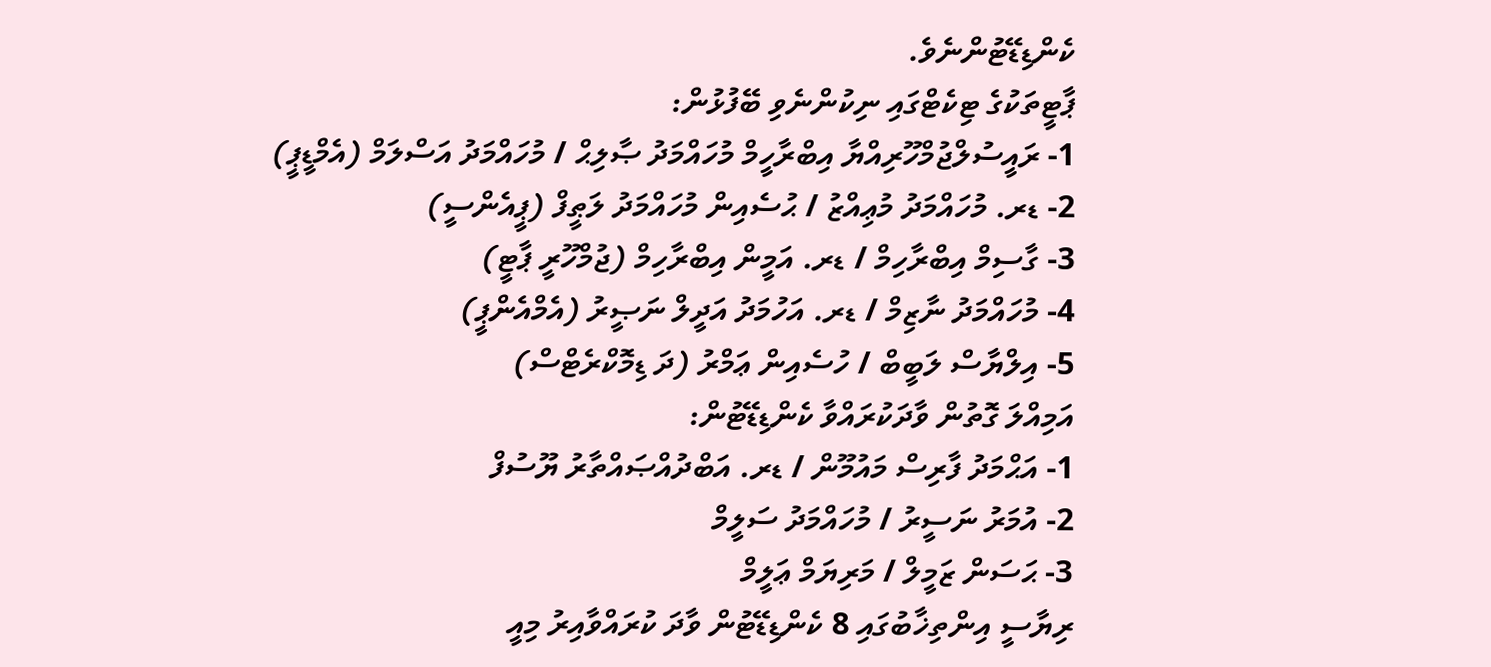ކެންޑިޑޭޓުންނެވެ.
ޕާޓީތަކުގެ ޓިކެޓްގައި ނިކުންނެވި ބޭފުޅުން:
1- ރައީސުލްޖުމްހޫރިއްޔާ އިބްރާހީމް މުހައްމަދު ޞާލިޙް / މުހައްމަދު އަސްލަމް (އެމްޑީޕީ)
2- ޑރ. މުހައްމަދު މުޢިއްޒު / ޙުސެއިން މުހައްމަދު ލަޠީފް (ޕީއެންސީ)
3- ގާސިމް އިބްރާހިމް / ޑރ. އަމީން އިބްރާހިމް (ޖުމްހޫރީ ޕާޓީ)
4- މުހައްމަދު ނާޒިމް / ޑރ. އަހުމަދު އަދީލް ނަޞީރު (އެމްއެންޕީ)
5- އިލްޔާސް ލަބީބް / ހުސެއިން ޢަމްރު (ދަ ޑިމޮކްރެޓްސް)
އަމިއްލަ ގޮތުން ވާދަކުރައްވާ ކެންޑިޑޭޓުން:
1- އަޙްމަދު ފާރިސް މައުމޫން / ޑރ. އަބްދުއްޞައްތާރު ޔޫސުފް
2- އުމަރު ނަސީރު / މުހައްމަދު ސަލީމް
3- ޙަސަން ޒަމީލް / މަރިޔަމް ޢަލީމް
ރިޔާސީ އިންތިޚާބުގައި 8 ކެންޑިޑޭޓުން ވާދަ ކުރައްވާއިރު މިއީ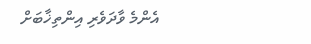އެންމެ ވާދަވެރި އިންތިޚާބަށް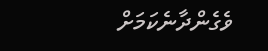ވެގެންދާނެކަމަށް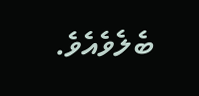ބެލެވެއެވެ.